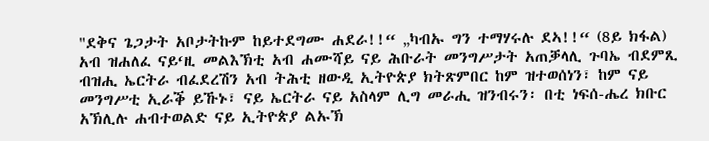"ደቅና ጌጋታት አቦታትኩም ከይተደግሙ ሐደራ!!“ „ካብኡ ግን ተማሃሩሉ ደኣ!!“ (8ይ ክፋል)
አብ ዝሐለፈ ናይ‘ዚ መልእኽቲ አብ ሐሙሻይ ናይ ሕቡራት መንግሥታት አጠቓላሊ ጉባኤ ብደምጺ ብዝሒ ኤርትራ ብፈደረሽን አብ ትሕቲ ዘውዲ ኢትዮጵያ ክትጽምበር ከም ዝተወሰነን፣ ከም ናይ መንግሥቲ ኢራቕ ይኹኑ፣ ናይ ኤርትራ ናይ አስላም ሊግ መራሒ ዝንብሩን፡ በቲ ነፍሰ-ሔረ ክቡር አኽሊሉ ሐብተወልድ ናይ ኢትዮጵያ ልኡኽ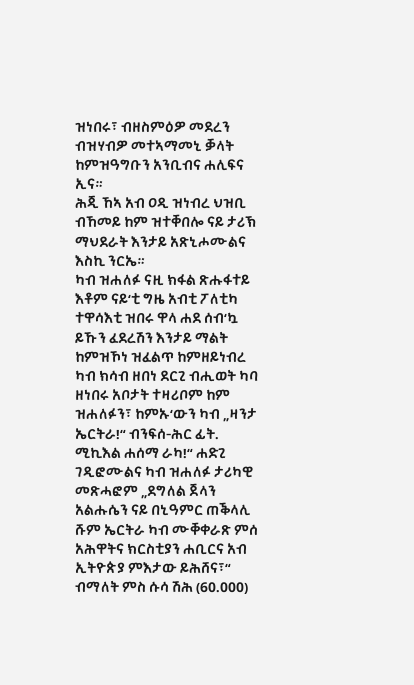ዝነበሩ፣ ብዘስምዕዎ መደረን ብዝሃብዎ መተኣማመኒ ቓላት ከምዝዓግቡን አንቢብና ሐሊፍና ኢና።
ሕጂ ኸኣ አብ ዐዲ ዝነብረ ህዝቢ ብኸመይ ከም ዝተቐበሎ ናይ ታሪኽ ማህደራት እንታይ አጽኒሖሙልና እስኪ ንርኤ።
ካብ ዝሐለፉ ናዚ ክፋል ጽሑፋተይ እቶም ናይ‘ቲ ግዜ አብቲ ፖለቲካ ተዋሳእቲ ዝበሩ ዋላ ሐደ ሰብ‘ኳ ይኹን ፈደረሽን እንታይ ማልት ከምዝኾነ ዝፈልጥ ከምዘይነብረ ካብ ክሳብ ዘበነ ደርጊ ብሒወት ካባ ዘነበሩ አቦታት ተዛሪቦም ከም ዝሐለፉን፣ ከምኡ‘ውን ካብ „ዛንታ ኤርትራ!“ ብንፍሰ-ሕር ፊት. ሚኪእል ሐሰማ ራካ!“ ሐድጊ ገዲፎሙልና ካብ ዝሐለፉ ታሪካዊ መጽሓፎም „ደግለል ጀላን አልሑሴን ናይ በኒዓምር ጠቕላሊ ሹም ኤርትራ ካብ ሙቐቀራጽ ምሰ አሕዋትና ክርስቲያን ሐቢርና አብ ኢትዮጵያ ምእታው ይሕሸና፣“ ብማለት ምስ ሱሳ ሽሕ (60.000)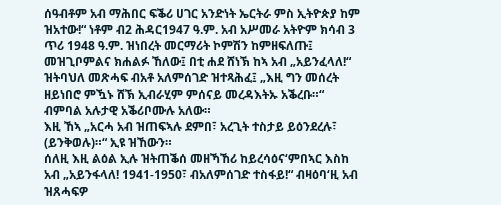ሰዓብቶም አብ ማሕበር ፍቕሪ ሀገር አንድነት ኤርትራ ምስ ኢትዮጵያ ከም ዝአተው!“ ነቶም ብ2 ሕዳር1947 ዓ.ም. አብ አሥመራ አትዮም ክሳብ 3 ጥሪ 1948 ዓ.ም. ዝነበረት መርማሪት ኮምሽን ከምዘፍለጡ፤ መዝጊቦምልና ክሐልፉ ኸለው፤ በቲ ሐደ ሸነኽ ከኣ አብ „አይንፈላለ!“ ዝትባህለ መጽሓፍ ብአቶ አለምሰገድ ዝተጻሕፈ፤ „እዚ ግን መሰረት ዘይነበሮ ምዃኑ ሸኽ ኢብራሂም ምሰናይ መረዳእትኡ አቕረቡ።“ ብምባል አሉታዊ አቕሪቦሙሉ አለው።
እዚ ኸኣ „አርሓ አብ ዝጠፍኣሉ ደምበ፣ አረጊት ተስታይ ይዕንደረሉ፣ (ይንቅወሉ)።“ ኢዩ ዝኸውን።
ሰለዚ እዚ ልዕል ኢሉ ዝትጠቕሰ መዘኻኸሪ ከይረሳዕና‘ምበኣር እስከ አብ „አይንፋላለ! 1941-1950፣ ብአለምሰገድ ተስፋይ!“ ብዛዕባ‘ዚ አብ ዝጸሓፍዎ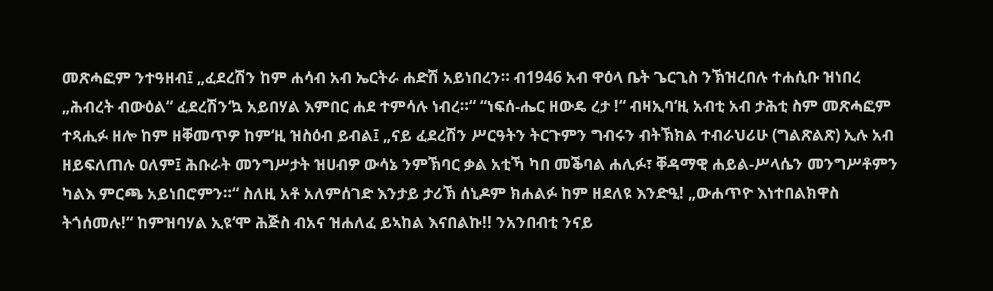መጽሓፎም ንተዓዘብ፤ „ፈደረሽን ከም ሐሳብ አብ ኤርትራ ሐድሽ አይነበረን። ብ1946 አብ ዋዕላ ቤት ጌርጊስ ንኽዝረበሉ ተሐሲቡ ዝነበረ „ሕብረት ብውዕል“ ፈደረሽን‘ኳ አይበሃል እምበር ሐደ ተምሳሉ ነብረ።“ “ነፍሰ-ሔር ዘውዴ ረታ !“ ብዛኢባ‘ዚ አብቲ አብ ታሕቲ ስም መጽሓፎም ተጻሒፉ ዘሎ ከም ዘቐመጥዎ ከም‘ዚ ዝስዕብ ይብል፤ „ናይ ፈደረሽን ሥርዓትን ትርጉምን ግብሩን ብትኽክል ተብራህሪሁ (ግልጽልጽ) ኢሉ አብ ዘይፍለጠሉ ዐለም፤ ሕቡራት መንግሥታት ዝሀብዎ ውሳኔ ንምኽባር ቃል አቲኻ ካበ መቕባል ሐሊፉ፣ ቐዳማዊ ሐይል-ሥላሴን መንግሥቶምን ካልእ ምርጫ አይነበሮምን።“ ስለዚ አቶ አለምሰገድ እንታይ ታሪኽ ሰኒዶም ክሐልፉ ከም ዘደለዩ እንድዒ! „ውሐጥዮ እነተበልክዋስ ትጎሰመሉ!“ ከምዝባሃል ኢዩ‘ሞ ሕጅስ ብአና ዝሐለፈ ይኣከል እናበልኩ!! ንአንበብቲ ንናይ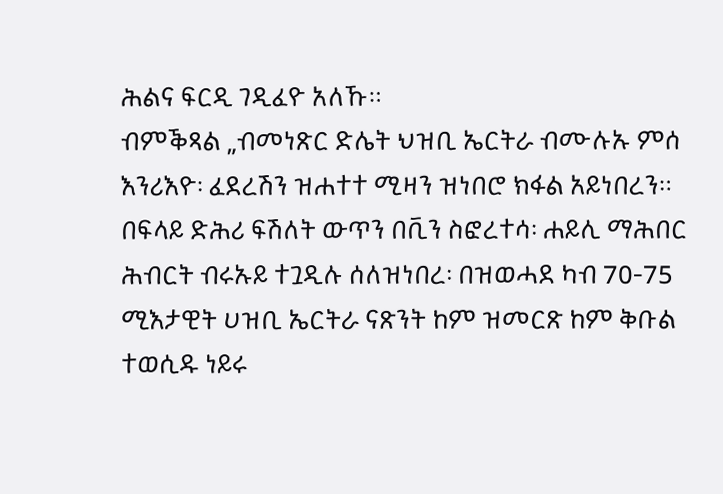ሕልና ፍርዲ ገዲፈዮ አለኹ።
ብምቕጻል „ብመነጽር ድሌት ህዝቢ ኤርትራ ብሙሉኡ ምሰ እንሪእዮ፡ ፈደረሽን ዝሐተተ ሚዛን ዝነበሮ ክፋል አይነበረን። በፍላይ ድሕሪ ፍሽለት ውጥን በቪን ስፎረተሳ፡ ሐይሊ ማሕበር ሕብርት ብሩኡይ ተጓዲሉ ሰለዝነበረ፡ በዝወሓደ ካብ 70-75 ሚእታዊት ሀዝቢ ኤርትራ ናጽንት ከም ዝመርጽ ከም ቅቡል ተወሲዱ ነይሩ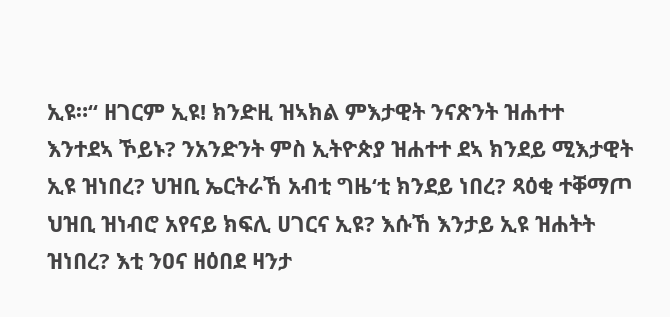ኢዩ።“ ዘገርም ኢዩ! ክንድዚ ዝኣክል ምእታዊት ንናጽንት ዝሐተተ እንተደኣ ኾይኑ? ንአንድንት ምስ ኢትዮጵያ ዝሐተተ ደኣ ክንደይ ሚእታዊት ኢዩ ዝነበረ? ህዝቢ ኤርትራኸ አብቲ ግዜ‘ቲ ክንደይ ነበረ? ጻዕቂ ተቐማጦ ህዝቢ ዝነብሮ አየናይ ክፍሊ ሀገርና ኢዩ? እሱኸ እንታይ ኢዩ ዝሐትት ዝነበረ? እቲ ንዐና ዘዕበደ ዛንታ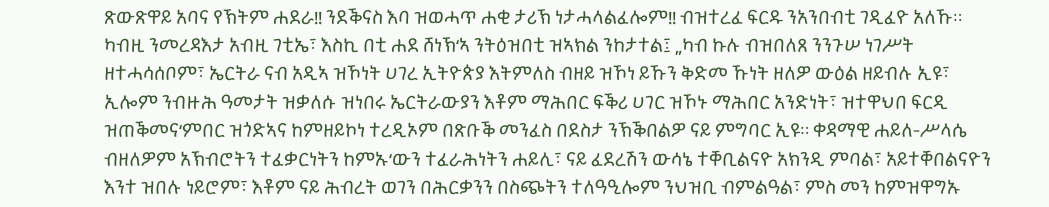ጽውጽዋይ አባና የኽትም ሐደራ!! ንደቕናስ እባ ዝወሓጥ ሐቂ ታሪኽ ነታሓላልፈሎም!! ብዝተረፈ ፍርዱ ንአንበብቲ ገዲፈዮ አለኹ።
ካብዚ ንመረዳእታ አብዚ ገቲኤ፣ እስኪ በቲ ሐደ ሸነኽ‘ኣ ንትዕዝበቲ ዝኣክል ንከታተል፤ „ካብ ኩሉ ብዝበለጸ ንንጉሠ ነገሥት ዘተሓሳሰቦም፣ ኤርትራ ናብ አዲኣ ዝኾነት ሀገረ ኢትዮጵያ እትምለስ ብዘይ ዝኾነ ይኹን ቅድመ ኹነት ዘለዎ ውዕል ዘይብሉ ኢዩ፣ ኢሎም ንብዙሕ ዓመታት ዝቃለሱ ዝነበሩ ኤርትራውያን እቶም ማሕበር ፍቕሪ ሀገር ዝኾኑ ማሕበር አንድነት፣ ዝተዋህበ ፍርዲ ዝጠቕመና‘ምበር ዝጎድኣና ከምዘይኮነ ተረዲኦም በጽቡቕ መንፈስ በደስታ ንኽቕበልዎ ናይ ምግባር ኢዩ። ቀዳማዊ ሐይለ-ሥላሴ ብዘለዎም አኽብሮትን ተፈቃርነትን ከምኡ‘ውን ተፈራሕነትን ሐይሊ፣ ናይ ፈደረሽን ውሳኔ ተቐቢልናዮ አክንዲ ምባል፣ አይተቐበልናዮን እንተ ዝበሉ ነይሮም፣ እቶም ናይ ሕብረት ወገን በሕርቃንን በስጭትን ተለዓዒሎም ንህዝቢ ብምልዓል፣ ምስ መን ከምዝዋግኡ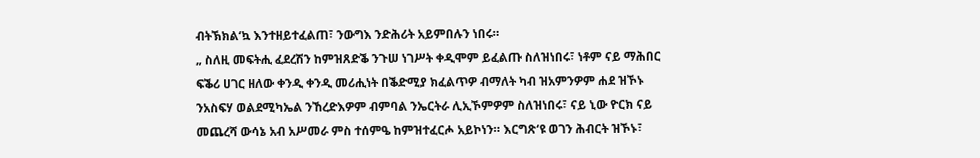ብትኽክል‘ኳ እንተዘይተፈልጠ፣ ንውግእ ንድሕሪት አይምበሉን ነበሩ።
„ ስለዚ መፍትሒ ፈደረሽን ከምዝጸድቕ ንጉሠ ነገሥት ቀዲሞም ይፈልጡ ስለዝነበሩ፣ ነቶም ናይ ማሕበር ፍቕሪ ሀገር ዘለው ቀንዲ ቀንዲ መሪሒነት በቕድሚያ ክፈልጥዎ ብማለት ካብ ዝአምንዎም ሐደ ዝኾኑ ንአስፍሃ ወልደሚካኤል ንኸረድእዎም ብምባል ንኤርትራ ሊኢኾምዎም ስለዝነበሩ፣ ናይ ኒው ዮርክ ናይ መጨረሻ ውሳኔ አብ አሥመራ ምስ ተሰምዔ ከምዝተፈርሖ አይኮነን። እርግጽ‘ዩ ወገን ሕብርት ዝኾኑ፣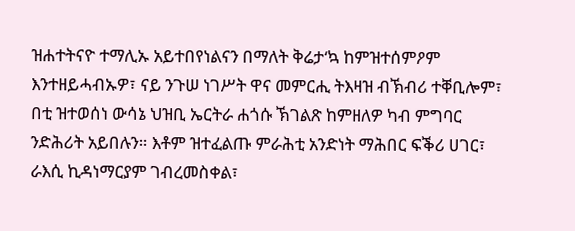ዝሐተትናዮ ተማሊኡ አይተበየነልናን በማለት ቅሬታ‘ኳ ከምዝተሰምዖም እንተዘይሓብኡዎ፣ ናይ ንጉሠ ነገሥት ዋና መምርሒ ትእዛዝ ብኽብሪ ተቐቢሎም፣ በቲ ዝተወሰነ ውሳኔ ህዝቢ ኤርትራ ሐጎሱ ኽገልጽ ከምዘለዎ ካብ ምግባር ንድሕሪት አይበሉን። እቶም ዝተፈልጡ ምራሕቲ አንድነት ማሕበር ፍቕሪ ሀገር፣ ራእሲ ኪዳነማርያም ገብረመስቀል፣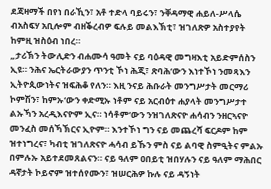ደጃዛማች በየነ በራኺን፣ አቶ ተድላ ባይሩን፣ ንቐዳማዊ ሐይለ-ሥላሴ ብአስፍሃ አቢሎም ብዘቕረብዎ ፍሉይ መልእኽቲ፣ ዝገለጽዎ አስተያየት ከምዚ ዝስዕብ ነበረ።
„ታሪኽን ትውሊድን ብሐሙሳ ዓመት ናይ ባዕዳዊ መግዛእቲ አይድምሰስን ኢዩ። ንሕና ኤርትራውያን ጥንቲ ኾነ ሕጂ፣ ጽባሕ‘ውን እነተኾነ ንመጻእን ኢትዮጲውነትና ዝፍሕቆ የለን። እዚ ንናይ ሕቡራት መንግሥታት መርማሪ ኮምሽን፣ ከምኡ‘ውን ቀድሚኡ ነቶም ናይ አርብዕተ ሐያላት መንግሥታተ ልኡኻን አረዲእናዮም ኢና። ነሳቶም‘ውን ንዝገለጽናዮ ሐሳብን ንዘርኣናዮ መንፈስ መሰኻኽርና ኢዮም። እንተኾነ ግን ናይ መጨረሻ ፍርዶም ከም ዝተነግረና፣ ካብቲ ዝገለጽናዮ ሓሳብ ይኹን ምስ ናይ ልባዊ ስምዒትና ምልኡ በምሉኡ አይተደመጸልናን። ናይ ዓለም ዐበይቲ ዝበሃሉን ናይ ዓለም ማሕበር ዳኛታት ኮይኖም ዝተሰየሙን፣ ዝሠርሕዎ ኩሉ ናይ ዳኝነት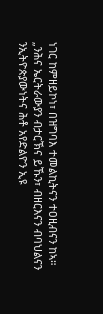ነገር ከምዘይኮነ፣ በዝግባእ ተመልኪትናን ተዐዚብናን ከኣ።
„ንሕና ኤርትራውያን ብታርኽና ይኹን፣ ብዘርእናን ብባህልናን ንኢትዮጵያውነትና ሕቶ አየድልዮን ኢዩ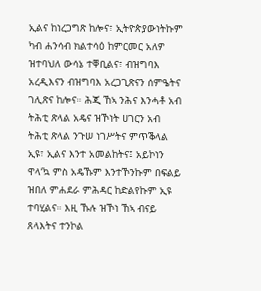ኢልና ከነረጋግጽ ከሎና፣ ኢትዮጵያውነትኩም ካብ ሐንሳብ ክልተሳዕ ከምርመር አለዎ ዝተባህለ ውሳኔ ተቐቢልና፣ ብዝግባእ አረዲእናን ብዝግባእ አረጋጊጽናን ሰምዔትና ገሊጽና ከሎና። ሕጂ ኸኣ ንሕና እንሓቶ አብ ትሕቲ ጽላል አዴና ዝኾነት ሀገርን አብ ትሕቲ ጽላል ንጉሠ ነገሥትና ምጥቕላል ኢዩ፣ ኢልና እንተ አመልከትና፤ አይኮነን ዋላ‘ኳ ምስ አዴኹም እንተኾንኩም በፍልይ ዝበለ ምሐደራ ምሕዳር ከድልየኩም ኢዩ ተባሂልና። እዚ ኹሉ ዝኾነ ኸኣ ብናይ ጸላእትና ተንኮል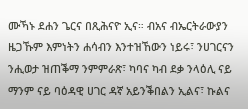ሙኻኑ ደሐን ጌርና በጺሕናዮ ኢና። ብአና ብኤርትራውያን ዜጋኹም እምነትን ሐሳብን እንተዝኸውን ነይሩ፣ ንሀገርናን ንሒወታ ዝጠቕማ ንምምራጽ፣ ካባና ካብ ደቃ ንላዕሊ ናይ ማንም ናይ ባዕዳዊ ሀገር ዳኛ አይንቕበልን ኢልና፣ ኩልና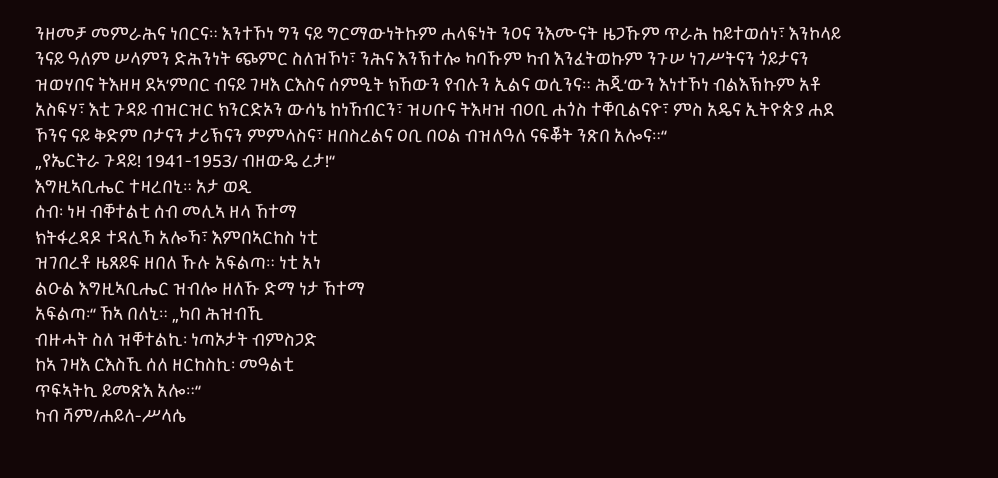ንዘመቻ መምራሕና ነበርና። እንተኾነ ግን ናይ ግርማውነትኩም ሐላፍነት ንዐና ንእሙናት ዜጋኹም ጥራሕ ከይተወሰነ፣ እንኮላይ ንናይ ዓለም ሠላምን ድሕንነት ጭምር ስለዝኾነ፣ ንሕና እንኽተሎ ካባኹም ካብ እንፈትወኩም ንጉሠ ነገሥትናን ጎይታናን ዝወሃበና ትእዘዛ ደኣ‘ምበር ብናይ ገዛእ ርእስና ሰምዒት ክኸውን የብሉን ኢልና ወሲንና። ሕጂ‘ውን እነተኾነ ብልእኽኩም አቶ አስፍሃ፣ እቲ ጉዳይ ብዝርዝር ክንርድኦን ውሳኔ ከነኸብርን፣ ዝሀቡና ትእዛዝ ብዐቢ ሐጎስ ተቐቢልናዮ፣ ምስ አዴና ኢትዮጵያ ሐደ ኾንና ናይ ቅድም ቦታናን ታሪኽናን ምምላስና፣ ዘበስረልና ዐቢ በዐል ብዝለዓለ ናፍቖት ንጽበ አሎና።“
„የኤርትራ ጉዳይ! 1941-1953/ ብዘውዴ ረታ!“
እግዚኣቢሔር ተዛረበኒ። አታ ወዲ
ሰብ፡ ነዛ ብቐተልቲ ሰብ መሊኣ ዘላ ኸተማ
ክትፋረዳዶ ተዳሊኻ አሎኻ፣ እምበኣርከስ ነቲ
ዝገበረቶ ዜጸይፍ ዘበለ ኹሉ አፍልጣ። ነቲ አነ
ልዑል እግዚኣቢሔር ዝብሎ ዘለኹ ድማ ነታ ኸተማ
አፍልጣ፡“ ኸኣ በለኒ። „ካበ ሕዝብኺ
ብዙሓት ስለ ዝቐተልኪ፡ ነጣኦታት ብምስጋድ
ከኣ ገዛእ ርእስኺ ሰለ ዘርከስኪ፡ መዓልቲ
ጥፍኣትኪ ይመጽእ አሎ።“
ካብ ሻም/ሐይለ-ሥላሴ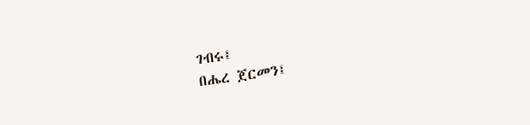ገብሩ፤
በሔረ ጀርመን፤